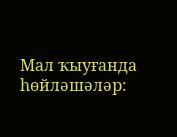Мал ҡыуғанда һөйләшәләр: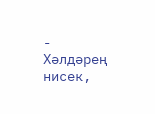- Хәлдәрең нисек,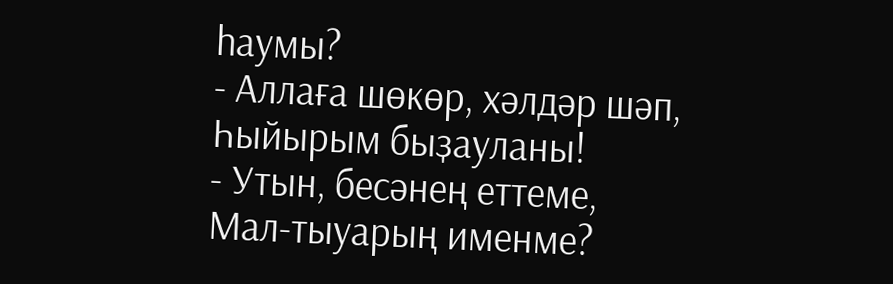һаумы?
- Аллаға шөкөр, хәлдәр шәп,
Һыйырым быҙауланы!
- Утын, бесәнең еттеме,
Мал-тыуарың именме?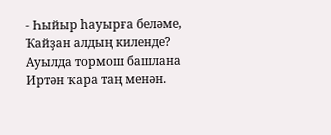- Һыйыр һауырға беләме,
Ҡайҙан алдың киленде?
Ауылда тормош башлана
Иртән ҡара таң менән.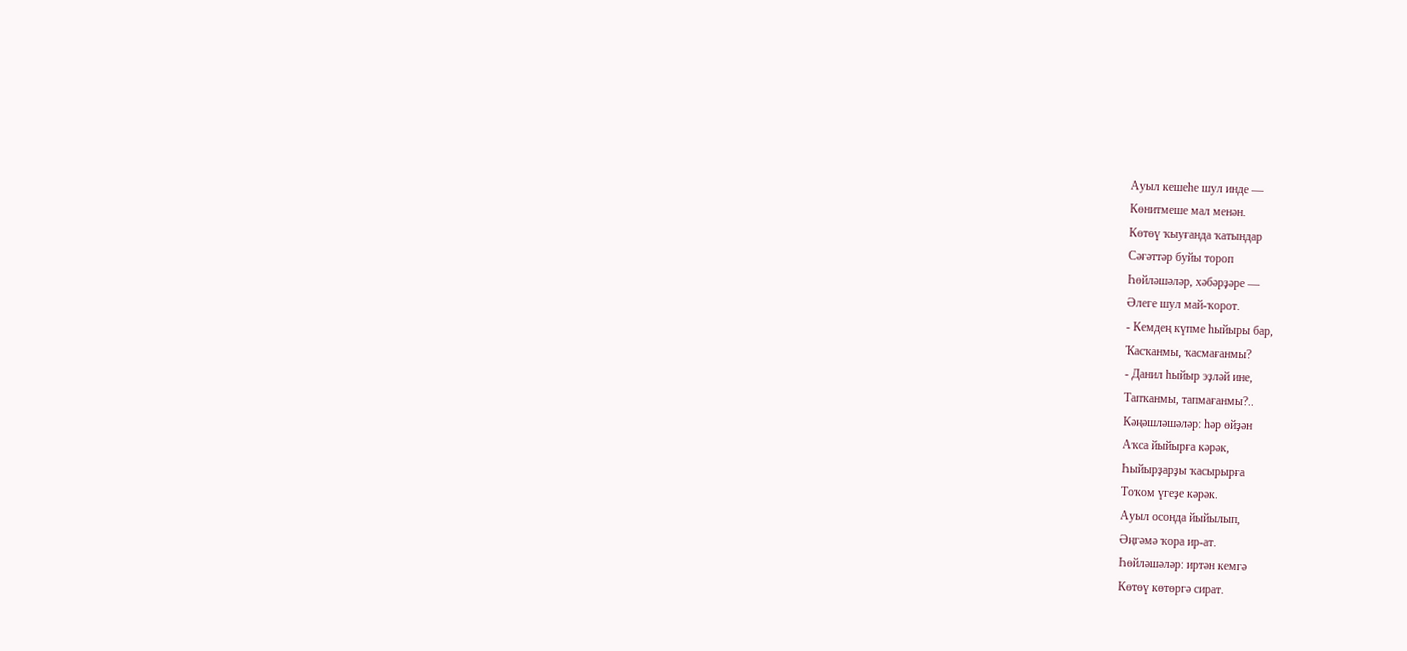Ауыл кешеһе шул инде —
Көнитмеше мал менән.
Көтөү ҡыуғанда ҡатындар
Сәғәттәр буйы тороп
Һөйләшәләр, хәбәрҙәре —
Әлеге шул май-ҡорот.
- Кемдең күпме һыйыры бар,
Ҡасҡанмы, ҡасмағанмы?
- Данил һыйыр эҙләй ине,
Тапҡанмы, тапмағанмы?..
Кәңәшләшәләр: һәр өйҙән
Аҡса йыйырға кәрәк,
Һыйырҙарҙы ҡасырырға
Тоҡом үгеҙе кәрәк.
Ауыл осонда йыйылып,
Әңгәмә ҡора ир-ат.
Һөйләшәләр: иртән кемгә
Көтөү көтөргә сират.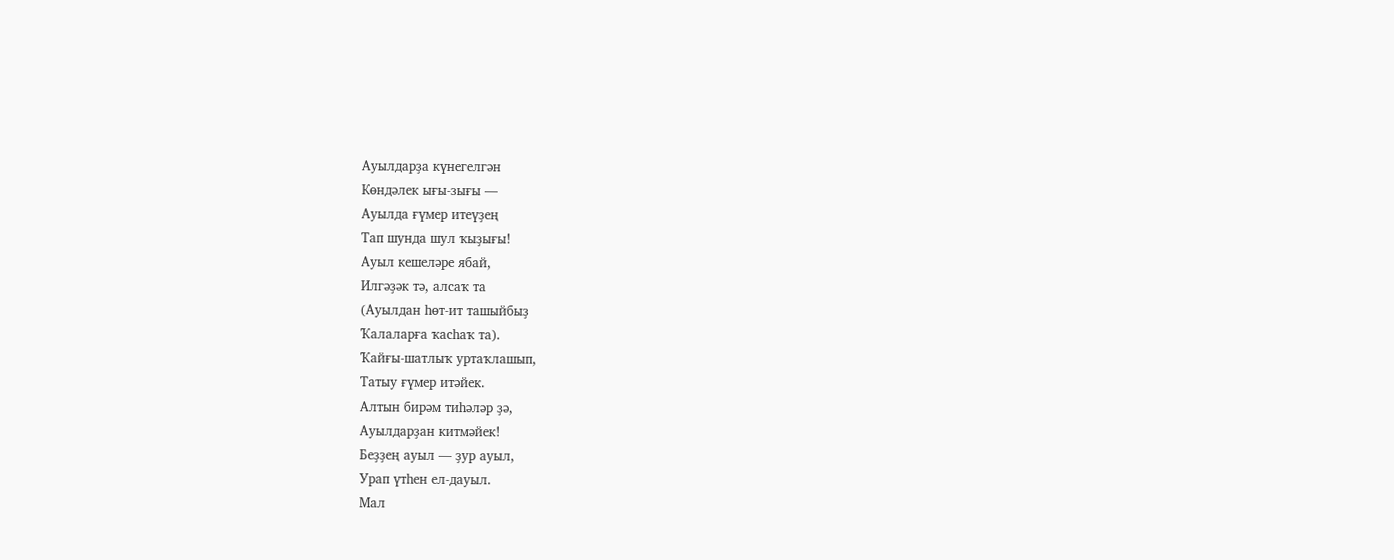Ауылдарҙа күнегелгән
Көндәлек ығы-зығы —
Ауылда ғүмер итеүҙең
Тап шунда шул ҡыҙығы!
Ауыл кешеләре ябай,
Илгәҙәк тә, алсаҡ та
(Ауылдан һөт-ит ташыйбыҙ
Ҡалаларға ҡасһаҡ та).
Ҡайғы-шатлыҡ уртаҡлашып,
Татыу ғүмер итәйек.
Алтын бирәм тиһәләр ҙә,
Ауылдарҙан китмәйек!
Беҙҙең ауыл — ҙур ауыл,
Урап үтһен ел-дауыл.
Мал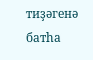тиҙәгенә батһа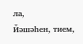ла,
Йәшәһен, тием,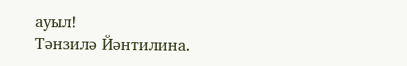ауыл!
Тәнзилә Йәнтилина.